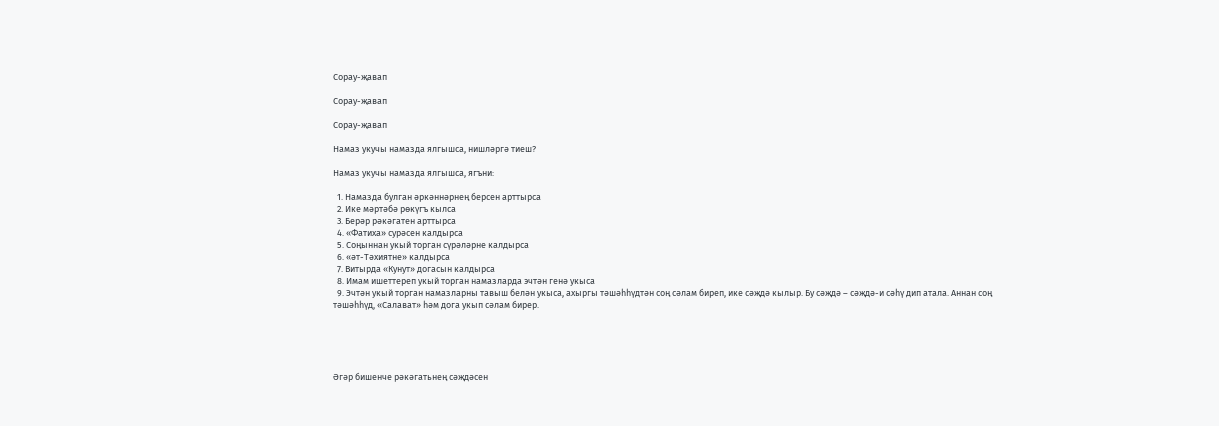Сорау-җавап

Сорау-җавап

Сорау-җавап

Намаз укучы намазда ялгышса, нишләргә тиеш?

Намаз укучы намазда ялгышса, ягъни:

  1. Намазда булган әркәннәрнең берсен арттырса
  2. Ике мәртәбә рөкүгъ кылса
  3. Берәр рәкәгатен арттырса
  4. «Фатиха» сурәсен калдырса
  5. Соңыннан укый торган сүрәләрне калдырса
  6. «әт-Тәхиятне» калдырса
  7. Витырда «Кунут» догасын калдырса
  8. Имам ишеттереп укый торган намазларда эчтән генә укыса
  9. Эчтән укый торган намазларны тавыш белән укыса, ахыргы тәшәһһүдтән соң сәлам биреп, ике сәҗдә кылыр. Бу сәҗдә – сәҗдә-и сәһү дип атала. Аннан соң тәшәһһүд, «Салават» һәм дога укып сәлам бирер.





Әгәр бишенче рәкәгатьнең сәҗдәсен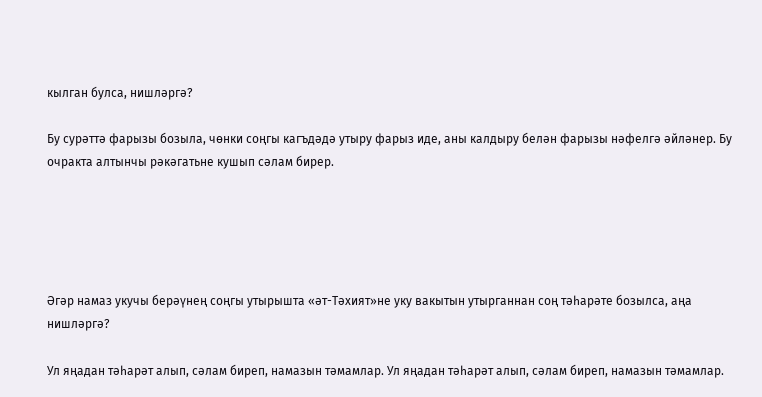кылган булса, нишләргә?

Бу сурәттә фарызы бозыла, чөнки соңгы кагъдәдә утыру фарыз иде, аны калдыру белән фарызы нәфелгә әйләнер. Бу очракта алтынчы рәкәгатьне кушып сәлам бирер.





Әгәр намаз укучы берәүнең соңгы утырышта «әт-Тәхият»не уку вакытын утырганнан соң тәһарәте бозылса, аңа нишләргә?

Ул яңадан тәһарәт алып, сәлам биреп, намазын тәмамлар. Ул яңадан тәһарәт алып, сәлам биреп, намазын тәмамлар.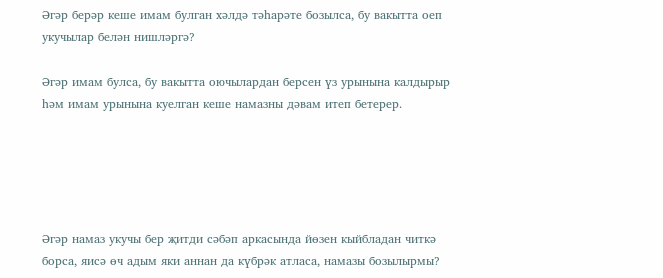Әгәр берәр кеше имам булган хәлдә тәһарәте бозылса, бу вакытта оеп укучылар белән нишләргә?

Әгәр имам булса, бу вакытта оючылардан берсен үз урынына калдырыр һәм имам урынына куелган кеше намазны дәвам итеп бетерер.





Әгәр намаз укучы бер җитди сәбәп аркасында йөзен кыйбладан читкә борса, яисә өч адым яки аннан да күбрәк атласа, намазы бозылырмы?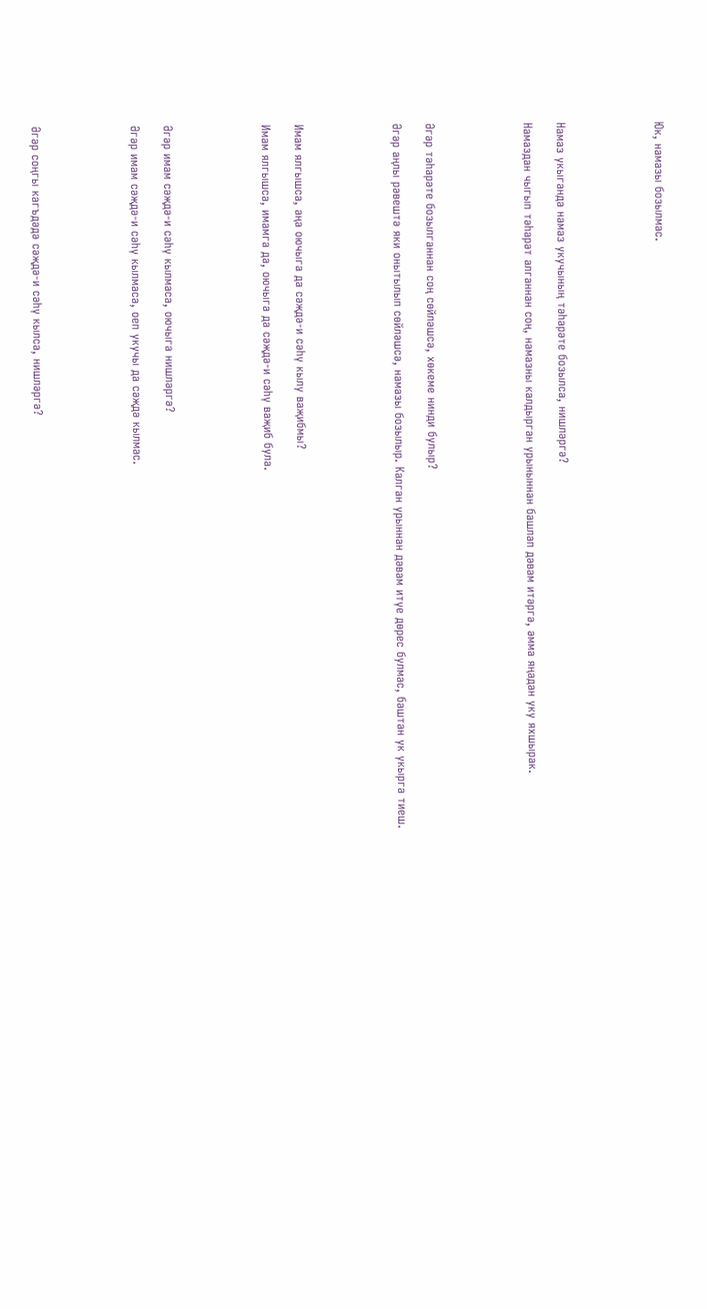Юк, намазы бозылмас.





Намаз укыганда намаз укучының тәһарәте бозылса, нишләргә?

Намаздан чыгып тәһарәт алганнан соң, намазны калдырган урыныннан башлап дәвам итәргә, әмма яңадан уку яхшырак.





Әгәр тәһарәте бозылганнан соң сөйләшсә, хөкеме нинди булыр?

Әгәр аңлы рәвештә яки онытылып сөйләшсә, намазы бозылыр. Калган урыннан дәвам итүе дөрес булмас, баштан ук укырга тиеш.





Имам ялгышса, аңа оючыга да сәҗдә-и сәһү кылу ваҗибмы?

Имам ялгышса, имамга да, оючыга да сәҗдә-и сәһү ваҗиб була.





Әгәр имам сәҗдә-и сәһү кылмаса, оючыга нишләргә?

Әгәр имам сәҗдә-и сәһү кылмаса, оеп укучы да сәҗдә кылмас.





Әгәр соңгы кагъдәдә сәҗдә-и сәһү кылса, нишләргә?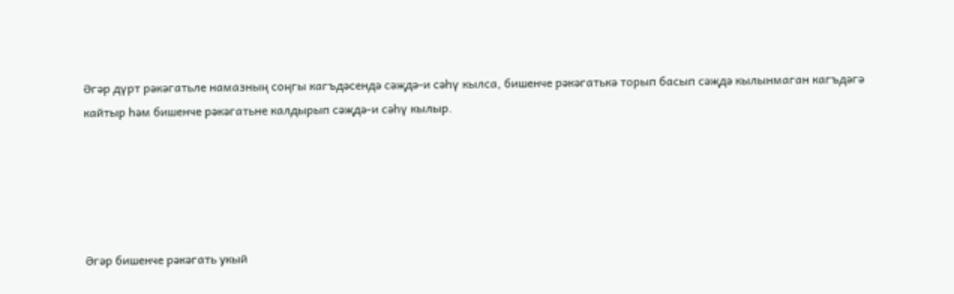Әгәр дүрт рәкәгатьле намазның соңгы кагъдәсендә сәҗдә-и сәһү кылса, бишенче рәкәгатькә торып басып сәҗдә кылынмаган кагъдәгә кайтыр һәм бишенче рәкәгатьне калдырып сәҗдә-и сәһү кылыр.





Әгәр бишенче рәкәгать укый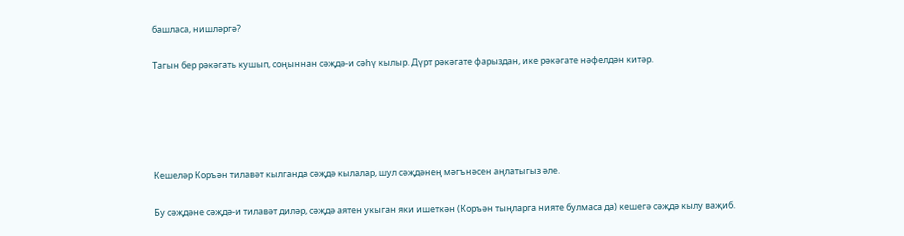башласа, нишләргә?

Тагын бер рәкәгать кушып, соңыннан сәҗдә-и сәһү кылыр. Дүрт рәкәгате фарыздан, ике рәкәгате нәфелдән китәр.





Кешеләр Коръән тилавәт кылганда сәҗдә кылалар, шул сәҗдәнең мәгънәсен аңлатыгыз әле.

Бу сәҗдәне сәҗдә-и тилавәт диләр, сәҗдә аятен укыган яки ишеткән (Коръән тыңларга нияте булмаса да) кешегә сәҗдә кылу ваҗиб.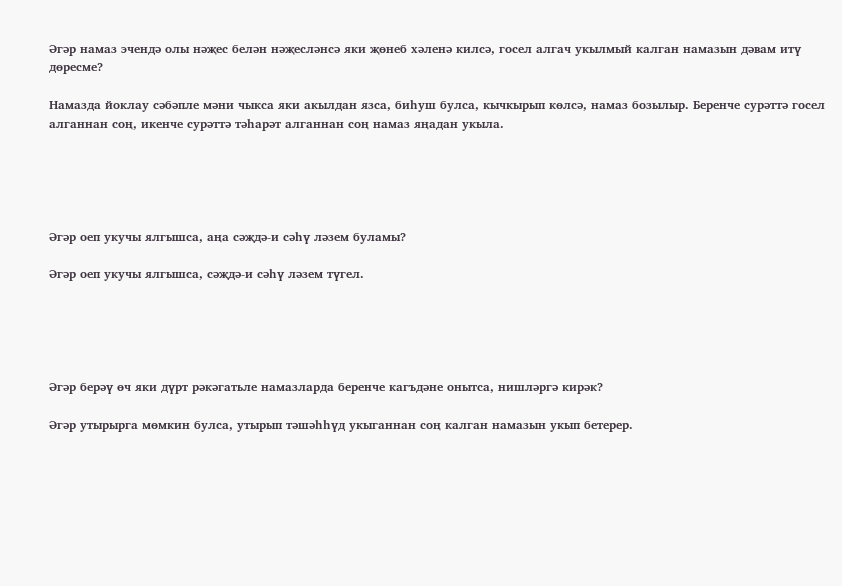Әгәр намаз эчендә олы нәҗес белән нәҗесләнсә яки җөнеб хәленә килсә, госел алгач укылмый калган намазын дәвам итү дөресме?

Намазда йоклау сәбәпле мәни чыкса яки акылдан язса, биһуш булса, кычкырып көлсә, намаз бозылыр. Беренче сурәттә госел алганнан соң, икенче сурәттә тәһарәт алганнан соң намаз яңадан укыла.





Әгәр оеп укучы ялгышса, аңа сәҗдә-и сәһү ләзем буламы?

Әгәр оеп укучы ялгышса, сәҗдә-и сәһү ләзем түгел.





Әгәр берәү өч яки дүрт рәкәгатьле намазларда беренче кагъдәне онытса, нишләргә кирәк?

Әгәр утырырга мөмкин булса, утырып тәшәһһүд укыганнан соң калган намазын укып бетерер.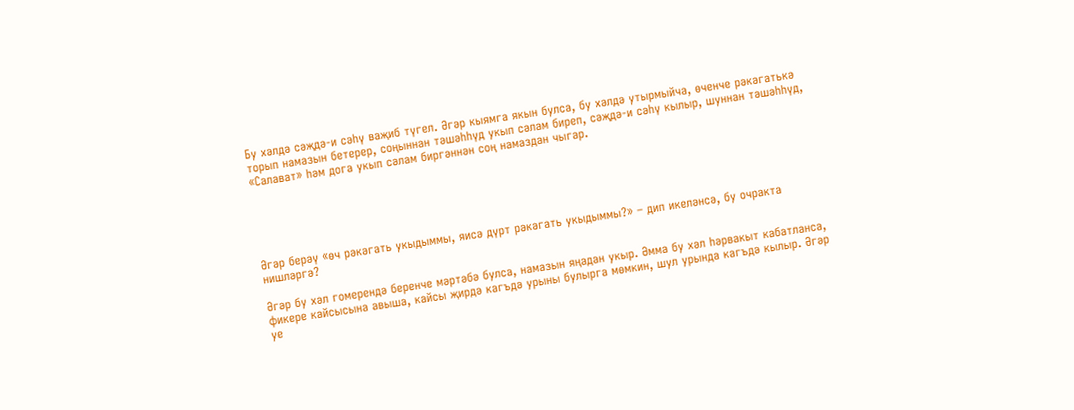Бу хәлдә сәҗдә-и сәһү ваҗиб түгел. Әгәр кыямга якын булса, бу хәлдә утырмыйча, өченче рәкәгатькә торып намазын бетерер, соңыннан тәшәһһүд укып сәлам биреп, сәҗдә-и сәһү кылыр, шуннан тәшәһһүд, «Салават» һәм дога укып сәлам биргәннән соң намаздан чыгар.





Әгәр берәү «өч рәкәгать укыдыммы, яисә дүрт рәкәгать укыдыммы?» – дип икеләнсә, бу очракта нишләргә?

Әгәр бу хәл гомерендә беренче мәртәбә булса, намазын яңадан укыр. Әмма бу хәл һәрвакыт кабатланса, фикере кайсысына авыша, кайсы җирдә кагъдә урыны булырга мөмкин, шул урында кагъдә кылыр. Әгәр уе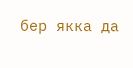бер якка да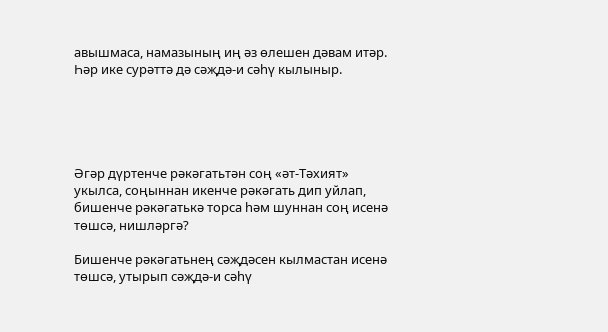авышмаса, намазының иң әз өлешен дәвам итәр. Һәр ике сурәттә дә сәҗдә-и сәһү кылыныр.





Әгәр дүртенче рәкәгатьтән соң «әт-Тәхият» укылса, соңыннан икенче рәкәгать дип уйлап, бишенче рәкәгатькә торса һәм шуннан соң исенә төшсә, нишләргә?

Бишенче рәкәгатьнең сәҗдәсен кылмастан исенә төшсә, утырып сәҗдә-и сәһү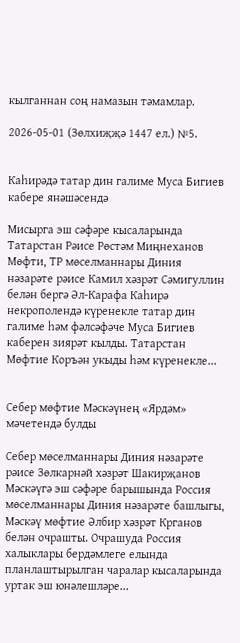кылганнан соң намазын тәмамлар.

2026-05-01 (Зөлхиҗҗә 1447 ел.) №5.


Каһирәдә татар дин галиме Муса Бигиев кабере янәшәсендә

Мисырга эш сәфәре кысаларында Татарстан Рәисе Рөстәм Миңнеханов Мөфти, ТР мөселманнары Диния нәзарәте рәисе Камил хәзрәт Сәмигуллин белән бергә Әл-Карафа Каһирә некрополендә күренекле татар дин галиме һәм фәлсәфәче Муса Бигиев каберен зиярәт кылды. Татарстан Мөфтие Коръән укыды һәм күренекле...


Себер мөфтие Мәскәүнең «Ярдәм» мәчетендә булды

Себер мөселманнары Диния нәзарәте рәисе Зөлкарнәй хәзрәт Шакирҗанов Мәскәүгә эш сәфәре барышында Россия мөселманнары Диния нәзарәте башлыгы, Мәскәү мөфтие Әлбир хәзрәт Крганов белән очрашты. Очрашуда Россия халыклары бердәмлеге елында планлаштырылган чаралар кысаларында уртак эш юнәлешләре...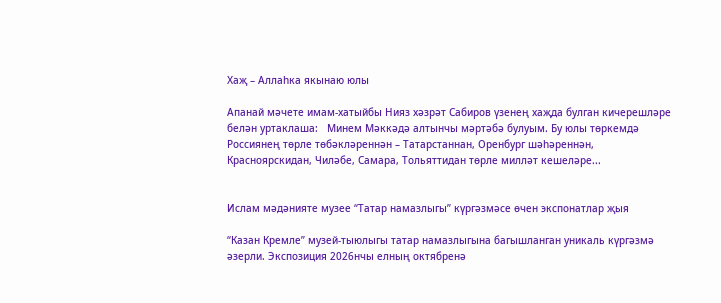Хаҗ – Аллаһка якынаю юлы

Апанай мәчете имам-хатыйбы Нияз хәзрәт Сабиров үзенең хаҗда булган кичерешләре белән уртаклаша:   Минем Мәккәдә алтынчы мәртәбә булуым. Бу юлы төркемдә Россиянең төрле төбәкләреннән – Татарстаннан, Оренбург шәһәреннән, Красноярскидан, Чиләбе, Самара, Тольяттидан төрле милләт кешеләре...


Ислам мәдәнияте музее “Татар намазлыгы” күргәзмәсе өчен экспонатлар җыя

“Казан Кремле” музей-тыюлыгы татар намазлыгына багышланган уникаль күргәзмә әзерли. Экспозиция 2026нчы елның октябренә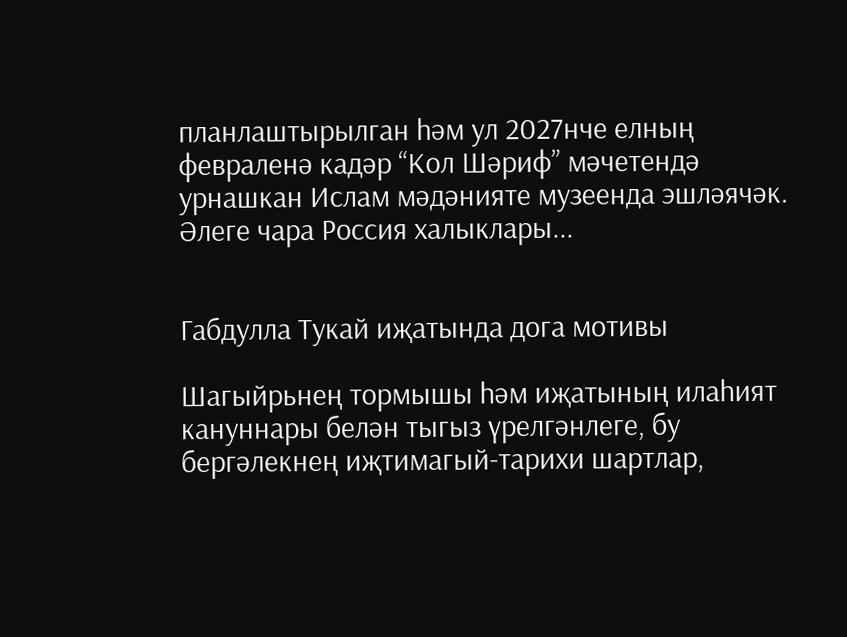планлаштырылган һәм ул 2027нче елның февраленә кадәр “Кол Шәриф” мәчетендә урнашкан Ислам мәдәнияте музеенда эшләячәк. Әлеге чара Россия халыклары...


Габдулла Тукай иҗатында дога мотивы

Шагыйрьнең тормышы һәм иҗатының илаһият кануннары белән тыгыз үрелгәнлеге, бу бергәлекнең иҗтимагый-тарихи шартлар,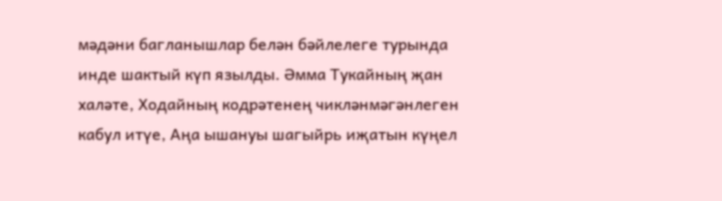мәдәни багланышлар белән бәйлелеге турында инде шактый күп язылды. Әмма Тукайның җан халәте, Ходайның кодрәтенең чикләнмәгәнлеген кабул итүе, Аңа ышануы шагыйрь иҗатын күңел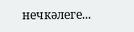нечкәлеге...